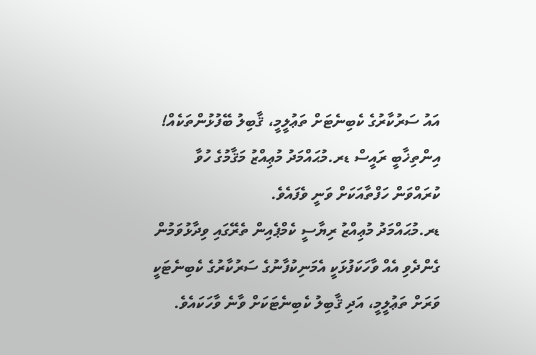އައު ސަރުކާރުގެ ކެބިނެޓަށް ތަޢުލީމީ، ޤާބިލު ބޭފުޅުންތަކެއް!
އިންތިޚާބީ ރައީސް ޑރ.މުޙައްމަދު މުޢިއްޒު މަޤާމުގެ ހުވާ ކުރައްވަން ހަފްތާއަކަށް ވަނީ ވެފައެވެ.
ޑރ.މުޙައްމަދު މުޢިއްޒު ރިޔާސީ ކެމްޕެއިން ތެރޭގައި ވިދާޅުވަމުން ގެންދެވި އެއް ވާހަކަފުޅަކީ އެމަނިކުފާނުގެ ސަރުކާރުގެ ކެބިނެޓަކީ ވަރަށް ތަޢުލީމީ، އަދި ޤާބިލު ކެބިނެޓަކަށް ވާނެ ވާހަކައެވެ.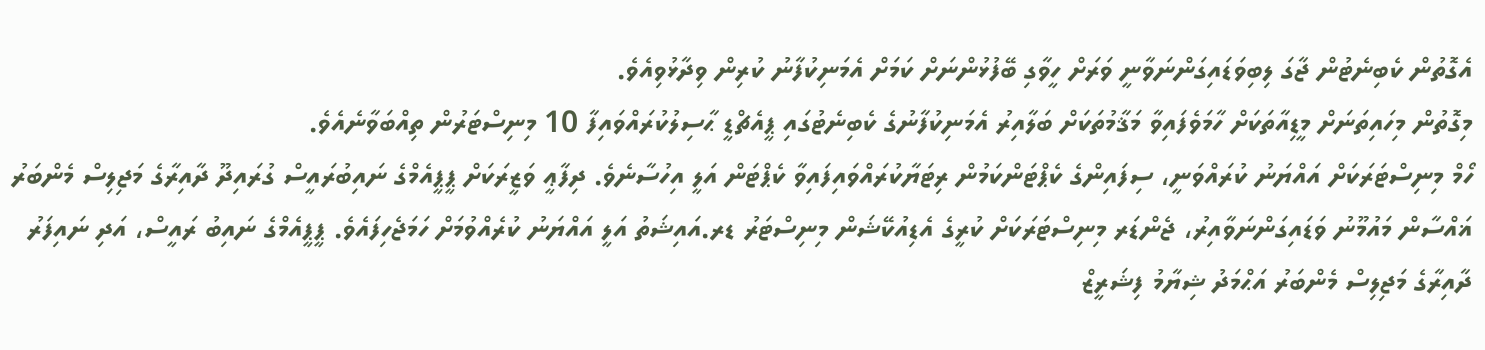އެގޮތުން ކެބިނެޓުން ޖާގަ ލިބިވަޑައިގަންނަވާނީ ވަރަށް ހީވާގި ބޭފުޅުންނަށް ކަމަށް އެމަނިކުފާނު ކުރިން ވިދާޅުވިއެވެ.
މިގޮތުން މިހައިތަނަށް މީޑިއާތަކަށް ހާމަވެފައިވާ މަޤާމުތަކަށް ބަލާއިރު އެމަނިކުފާނުގެ ކެބިނެޓުގައި ޕީއެޗްޑީ ޙާސިލުކުރައްވައިފާ 10 މިނިސްޓަރުން ތިއްބަވާނެއެވެ.
ހޯމް މިނިސްޓަރަކަށް އައްޔަނު ކުރައްވަނީ، ސިފައިންގެ ކެޕްޓަންކަމުން ރިޓަޔާކުރައްވައިފައިވާ ކެޕްޓަން އަލީ އިހުސާނެވެ. ދިފާޢީ ވަޒީރަކަށް ޕީޕީއެމްގެ ނައިބުރައީސް ގުރައިދޫ ދާއިރާގެ މަޖިލިސް މެންބަރު ޣައްސާން މައުމޫނު ވަޑައިގަންނަވާއިރު، ޖެންޑަރ މިނިސްޓަރަކަށް ކުރީގެ އެޑިއުކޭޝަން މިނިސްޓަރު ޑރ.އައިޝަތު އަލީ އައްޔަނު ކުރެއްވުމަށް ހަމަޖެހިފައެވެ. ޕީޕީއެމްގެ ނައިބު ރައީސް، އަދި ނައިފަރު ދާއިރާގެ މަޖިލިސް މެންބަރު އަޙްމަދު ޝިޔާމު ފިޝަރީޒް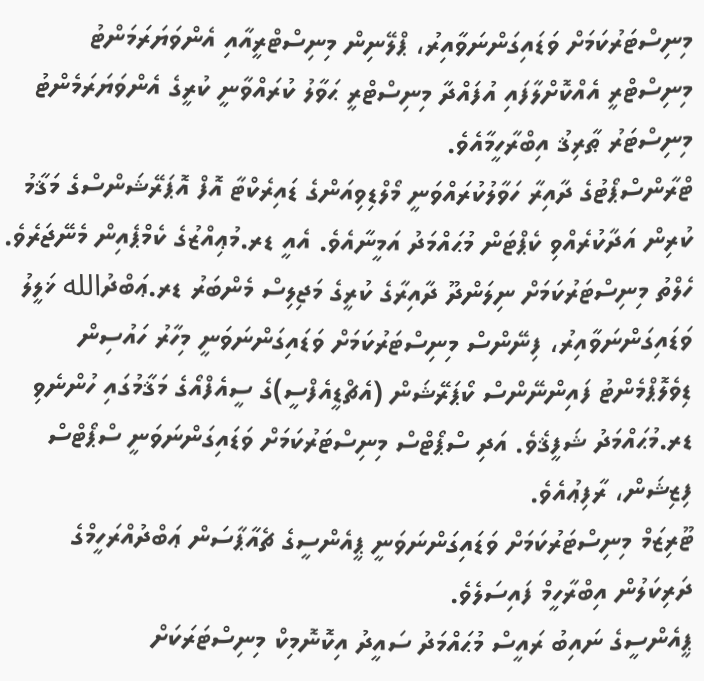މިނިސްޓަރުކަމަށް ވަޑައިގަންނަވާއިރު، ޕްލޭނިން މިނިސްޓްރީއާއި އެންވަޔަރަމަންޓު މިނިސްޓްރީ އެއްކޮށްލާފައި އުފައްދާ މިނިސްޓްރީ ޙަވާލު ކުރައްވާނީ ކުރީގެ އެންވަޔަރަމެންޓު މިނިސްޓަރު ޠާރިޤު އިބްރާހީމާއެވެ.
ޓްރާންސްޕޯޓުގެ ދާއިރާ ހަވާލުކުރައްވަނީ މޯލްޑިވިއަންގެ ޑައިރެކްޓާ އޮފް އޮޕަރޭޝަންސްގެ މަޤާމު ކުރިން އަދާކުރެއްވި ކެޕްޓަން މުޙައްމަދު އަމީނާއެވެ. އެއީ ޑރ.މުޢިއްޒުގެ ކެމްޕެއިން މެނޭޖަރެވެ.
ހެލްތު މިނިސްޓަރުކަމަށް ނިލަންދޫ ދާއިރާގެ ކުރީގެ މަޖިލިސް މެންބަރު ޑރ.ޢަބްދުالله ޚަލީލު ވަޑައިގަންނަވާއިރު، ފިނޭންސް މިނިސްޓަރުކަމަށް ވަޑައިގަންނަވަނީ މިހާރު ހައުސިން ޑިވެލޮޕްމެންޓު ފައިންނޭންސް ކޯޕަރޭޝަން (އެޗްޑީއެފްސީ)ގެ ސީއެފްއޯގެ މަޤާމުގައި ހުންނެވި ޑރ.މުޙައްމަދު ޝަފީޤެވެ. އަދި ސްޕޯޓްސް މިނިސްޓަރުކަމަށް ވަޑައިގަންނަވަނީ ސްޕޯޓްސް ފިޒިޝަން، ރާފިޢުއެވެ.
ޓޫރިޒަމް މިނިސްޓަރުކަމަށް ވަޑައިގަންނަވަނީ ޕީއެންސީގެ ޗެއާޕާސަން ޢަބްދުއްރަހީމްގެ ދަރިކަލުން އިބްރާހީމް ފައިސަލެވެ.
ޕީއެންސީގެ ނައިބު ރައީސް މުޙައްމަދު ސައީދު އިކޮނޮމިކް މިނިސްޓަރަކަށް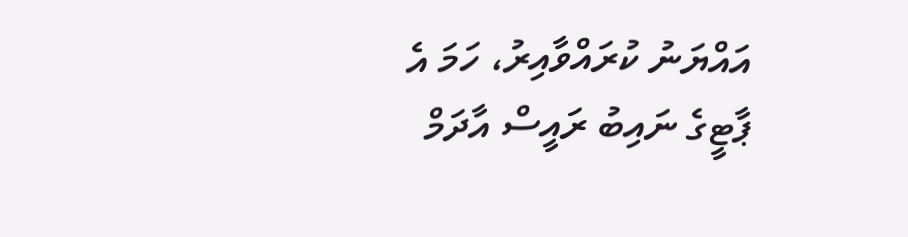އައްޔަނު ކުރައްވާއިރު، ހަމަ އެ ޕާޓީގެ ނައިބު ރައީސް އާދަމް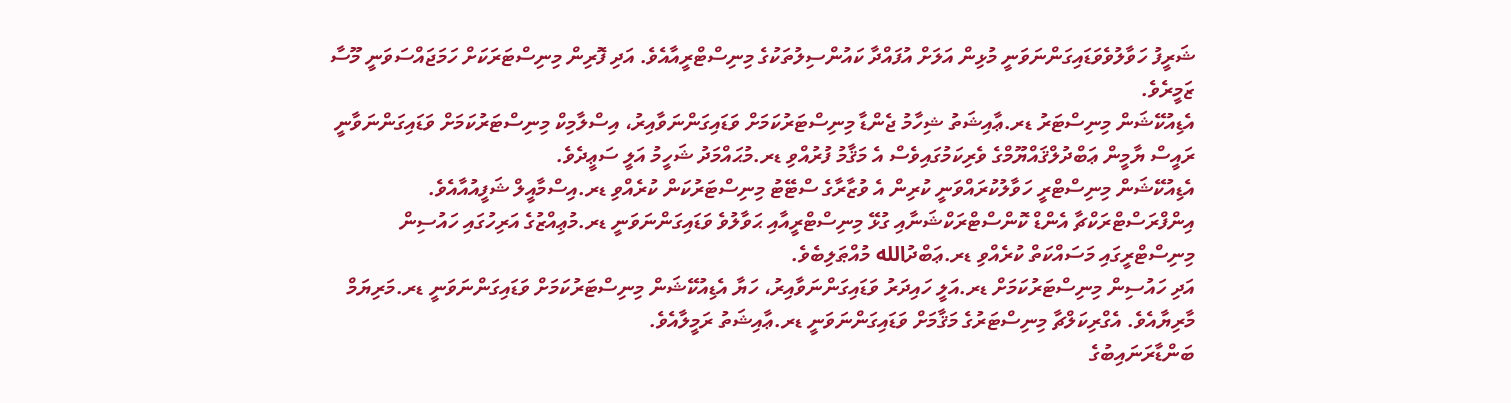ޝަރީފު ހަވާލުވެވަޑައިގަންނަވަނީ މުޅިން އަލަށް އުފައްދާ ކައުންސިލުތަކުގެ މިނިސްޓްރީއާއެވެ. އަދި ފޮރިން މިނިސްޓަރަކަށް ހަމަޖައްސަވަނީ މޫސާ ޒަމީރެވެ.
އެޑިއުކޭޝަން މިނިސްޓަރު ޑރ.ޢާއިޝަތު ޝިހާމު ޖެންޑާ މިނިސްޓަރުކަމަށް ވަޑައިގަންނަވާއިރު، އިސްލާމިކް މިނިސްޓަރުކަމަށް ވަޑައިގަންނަވާނީ ރައީސް ޔާމީން ޢަބްދުލްޤައްޔޫމްގެ ވެރިކަމުގައިވެސް އެ މަޤާމު ފުރުއްވި ޑރ.މުޙައްމަދު ޝަހީމު އަލީ ސަޢީދެވެ.
އެޑިއުކޭޝަން މިނިސްޓްރީ ހަވާލުކުރައްވަނީ ކުރިން އެ ވުޒާރާގެ ސްޓޭޓު މިނިސްޓަރުކަން ކުރެއްވި ޑރ.އިސްމާއީލް ޝަފީއުއާއެވެ.
އިންފްރަސްޓްރަކްޗާ އެންޑް ކޮންސްޓްރަކްޝަނާއި ގުޅޭ މިނިސްޓްރީއާއި ޙަވާލުވެ ވަޑައިގަންނަވަނީ ޑރ.މުޢިއްޒުގެ އަރިހުގައި ހައުސިން މިނިސްޓްރީގައި މަސައްކަތް ކުރެއްވި ޑރ.ޢަބްދުالله މުއްޠަލިބެވެ.
އަދި ހައުސިން މިނިސްޓަރުކަމަށް ޑރ.އަލީ ހައިދަރު ވަޑައިގަންނަވާއިރު، ހަޔާ އެޑިއުކޭޝަން މިނިސްޓަރުކަމަށް ވަޑައިގަންނަވަނީ ޑރ.މަރިޔަމް މާރިޔާއެވެ. އެގްރިކަލްޗާ މިނިސްޓަރުގެ މަޤާމަށް ވަޑައިގަންނަވަނީ ޑރ.ޢާއިޝަތު ރަމީލާއެވެ.
ބަންޑާރަނައިބުގެ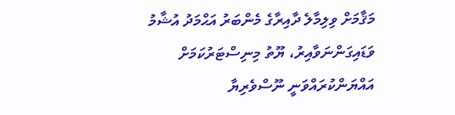މަޤާމަށް ވިލިމާލެ ދާއިރާގެ މެންބަރު އަޙްމަދު އުޝާމު ވަޑައިގަންނަވާއިރު، ޔޫތު މިނިސްޓަރުކަމަށް އައްޔަންކުރައްވަނީ ނޫސްވެރިޔާ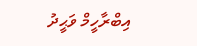އިބްރާހީމް ވަޙީދު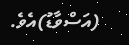(އަސްވާޑު)އެވެ.